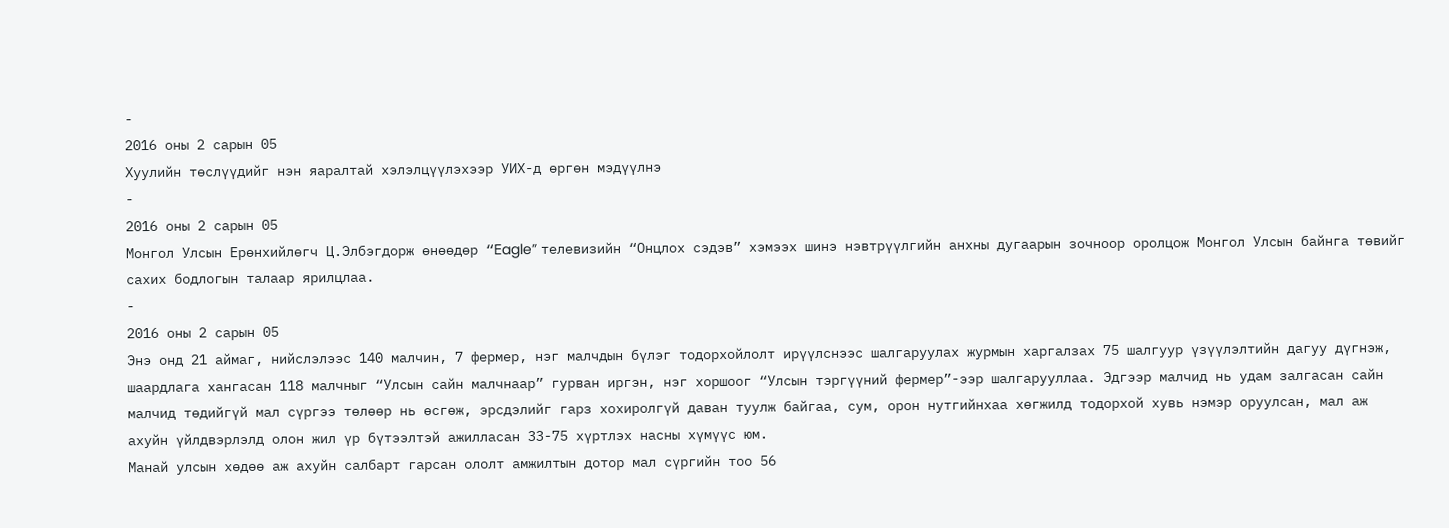-
2016 оны 2 сарын 05
Хуулийн төслүүдийг нэн яаралтай хэлэлцүүлэхээр УИХ-д өргөн мэдүүлнэ
-
2016 оны 2 сарын 05
Монгол Улсын Ерөнхийлөгч Ц.Элбэгдорж өнөөдөр “Еagle” телевизийн “Онцлох сэдэв” хэмээх шинэ нэвтрүүлгийн анхны дугаарын зочноор оролцож Монгол Улсын байнга төвийг сахих бодлогын талаар ярилцлаа.
-
2016 оны 2 сарын 05
Энэ онд 21 аймаг, нийслэлээс 140 малчин, 7 фермер, нэг малчдын бүлэг тодорхойлолт ирүүлснээс шалгаруулах журмын харгалзах 75 шалгуур үзүүлэлтийн дагуу дүгнэж, шаардлага хангасан 118 малчныг “Улсын сайн малчнаар” гурван иргэн, нэг хоршоог “Улсын тэргүүний фермер”-ээр шалгарууллаа. Эдгээр малчид нь удам залгасан сайн малчид төдийгүй мал сүргээ төлөөр нь өсгөж, эрсдэлийг гарз хохиролгүй даван туулж байгаа, сум, орон нутгийнхаа хөгжилд тодорхой хувь нэмэр оруулсан, мал аж ахуйн үйлдвэрлэлд олон жил үр бүтээлтэй ажилласан 33-75 хүртлэх насны хүмүүс юм.
Манай улсын хөдөө аж ахуйн салбарт гарсан ололт амжилтын дотор мал сүргийн тоо 56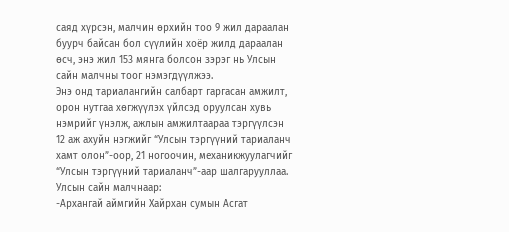саяд хүрсэн, малчин өрхийн тоо 9 жил дараалан буурч байсан бол сүүлийн хоёр жилд дараалан өсч, энэ жил 153 мянга болсон зэрэг нь Улсын сайн малчны тоог нэмэгдүүлжээ.
Энэ онд тариалангийн салбарт гаргасан амжилт, орон нутгаа хөгжүүлэх үйлсэд оруулсан хувь нэмрийг үнэлж, ажлын амжилтаараа тэргүүлсэн 12 аж ахуйн нэгжийг “Улсын тэргүүний тариаланч хамт олон”-оор, 21 ногоочин, механикжуулагчийг “Улсын тэргүүний тариаланч”-аар шалгарууллаа.
Улсын сайн малчнаар:
-Архангай аймгийн Хайрхан сумын Асгат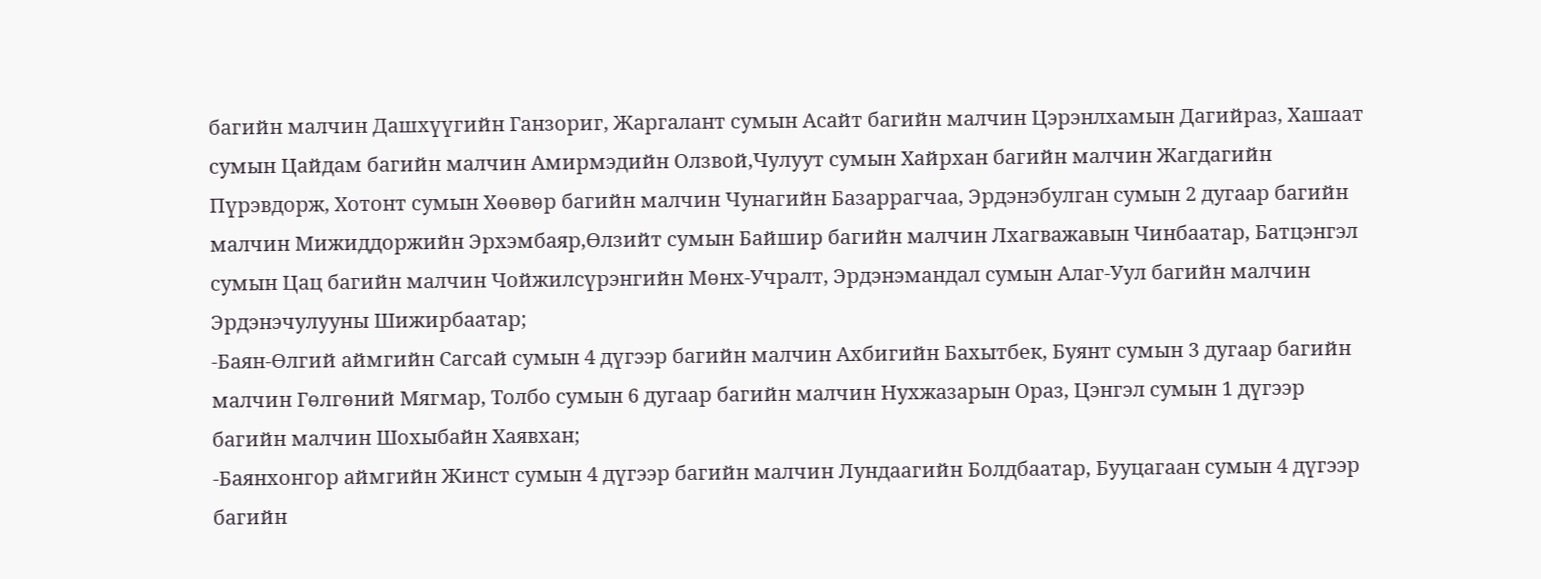багийн малчин Дашхүүгийн Ганзориг, Жаргалант сумын Асайт багийн малчин Цэрэнлхамын Дагийраз, Хашаат сумын Цайдам багийн малчин Амирмэдийн Олзвой,Чулуут сумын Хайрхан багийн малчин Жагдагийн Пүрэвдорж, Хотонт сумын Хөөвөр багийн малчин Чунагийн Базаррагчаа, Эрдэнэбулган сумын 2 дугаар багийн малчин Мижиддоржийн Эрхэмбаяр,Өлзийт сумын Байшир багийн малчин Лхагважавын Чинбаатар, Батцэнгэл сумын Цац багийн малчин Чойжилсүрэнгийн Мөнх-Учралт, Эрдэнэмандал сумын Алаг-Уул багийн малчин Эрдэнэчулууны Шижирбаатар;
-Баян-Өлгий аймгийн Сагсай сумын 4 дүгээр багийн малчин Ахбигийн Бахытбек, Буянт сумын 3 дугаар багийн малчин Гөлгөний Мягмар, Толбо сумын 6 дугаар багийн малчин Нухжазарын Ораз, Цэнгэл сумын 1 дүгээр багийн малчин Шохыбайн Хаявхан;
-Баянхонгор аймгийн Жинст сумын 4 дүгээр багийн малчин Лундаагийн Болдбаатар, Бууцагаан сумын 4 дүгээр багийн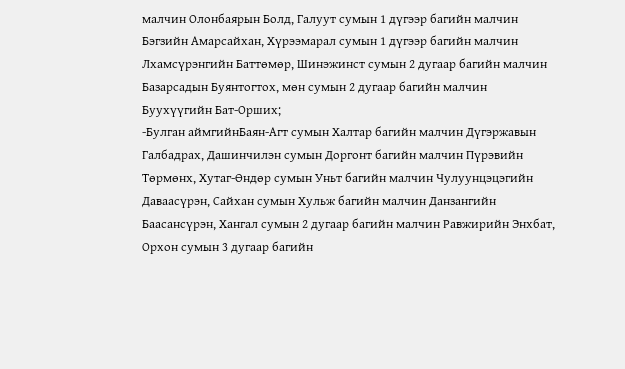малчин Олонбаярын Болд, Галуут сумын 1 дүгээр багийн малчин Бэгзийн Амарсайхан, Хүрээмарал сумын 1 дүгээр багийн малчин Лхамсүрэнгийн Баттөмөр, Шинэжинст сумын 2 дугаар багийн малчин Базарсадын Буянтогтох, мөн сумын 2 дугаар багийн малчин Буухүүгийн Бат-Орших;
-Булган аймгийнБаян-Агт сумын Халтар багийн малчин Дүгэржавын Галбадрах, Дашинчилэн сумын Доргонт багийн малчин Пүрэвийн Төрмөнх, Хутаг-Өндөр сумын Уньт багийн малчин Чулуунцэцэгийн Даваасүрэн, Сайхан сумын Хульж багийн малчин Данзангийн Баасансүрэн, Хангал сумын 2 дугаар багийн малчин Равжирийн Энхбат, Орхон сумын 3 дугаар багийн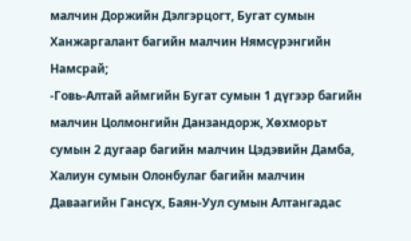малчин Доржийн Дэлгэрцогт, Бугат сумын Ханжаргалант багийн малчин Нямсүрэнгийн Намсрай;
-Говь-Алтай аймгийн Бугат сумын 1 дүгээр багийн малчин Цолмонгийн Данзандорж, Хөхморьт сумын 2 дугаар багийн малчин Цэдэвийн Дамба, Халиун сумын Олонбулаг багийн малчин Даваагийн Гансүх, Баян-Уул сумын Алтангадас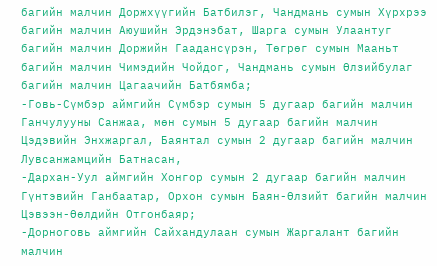багийн малчин Доржхүүгийн Батбилэг, Чандмань сумын Хүрхрээ багийн малчин Аюушийн Эрдэнэбат, Шарга сумын Улаантуг багийн малчин Доржийн Гаадансүрэн, Төгрөг сумын Мааньт багийн малчин Чимэдийн Чойдог, Чандмань сумын Өлзийбулаг багийн малчин Цагаачийн Батбямба;
-Говь-Сүмбэр аймгийн Сүмбэр сумын 5 дугаар багийн малчин Ганчулууны Санжаа, мөн сумын 5 дугаар багийн малчин Цэдэвийн Энхжаргал, Баянтал сумын 2 дугаар багийн малчин Лувсанжамцийн Батнасан,
-Дархан-Уул аймгийн Хонгор сумын 2 дугаар багийн малчин Гүнтэвийн Ганбаатар, Орхон сумын Баян-Өлзийт багийн малчин Цэвээн-Өөлдийн Отгонбаяр;
-Дорноговь аймгийн Сайхандулаан сумын Жаргалант багийн малчин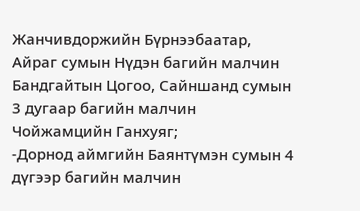Жанчивдоржийн Бүрнээбаатар, Айраг сумын Нүдэн багийн малчин Бандгайтын Цогоо, Сайншанд сумын 3 дугаар багийн малчин Чойжамцийн Ганхуяг;
-Дорнод аймгийн Баянтүмэн сумын 4 дүгээр багийн малчин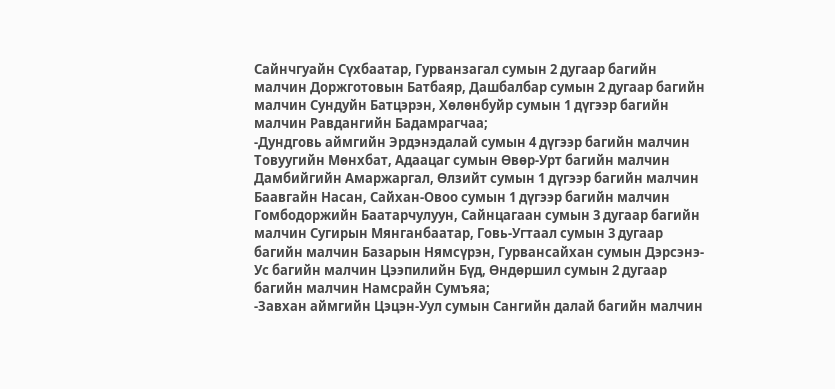Сайнчгуайн Сүхбаатар, Гурванзагал сумын 2 дугаар багийн малчин Доржготовын Батбаяр, Дашбалбар сумын 2 дугаар багийн малчин Сундуйн Батцэрэн, Хөлөнбуйр сумын 1 дүгээр багийн малчин Равдангийн Бадамрагчаа;
-Дундговь аймгийн Эрдэнэдалай сумын 4 дүгээр багийн малчин Товуугийн Мөнхбат, Адаацаг сумын Өвөр-Урт багийн малчин Дамбийгийн Амаржаргал, Өлзийт сумын 1 дүгээр багийн малчин Баавгайн Насан, Сайхан-Овоо сумын 1 дүгээр багийн малчин Гомбодоржийн Баатарчулуун, Сайнцагаан сумын 3 дугаар багийн малчин Сугирын Мянганбаатар, Говь-Угтаал сумын 3 дугаар багийн малчин Базарын Нямсүрэн, Гурвансайхан сумын Дэрсэнэ-Ус багийн малчин Цээпилийн Бүд, Өндөршил сумын 2 дугаар багийн малчин Намсрайн Сумъяа;
-Завхан аймгийн Цэцэн-Уул сумын Сангийн далай багийн малчин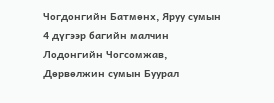Чогдонгийн Батмөнх, Яруу сумын 4 дүгээр багийн малчин Лодонгийн Чогсомжав, Дөрвөлжин сумын Буурал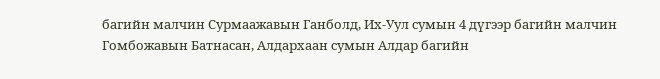багийн малчин Сурмаажавын Ганболд, Их-Уул сумын 4 дүгээр багийн малчин Гомбожавын Батнасан, Алдархаан сумын Алдар багийн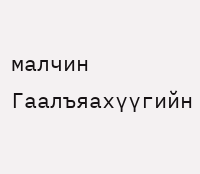малчин Гаалъяахүүгийн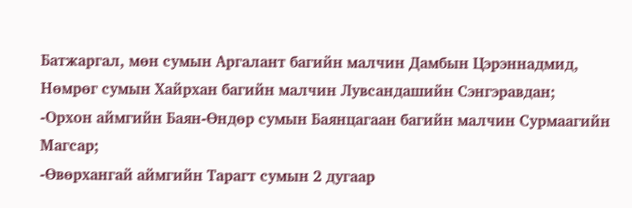Батжаргал, мөн сумын Аргалант багийн малчин Дамбын Цэрэннадмид, Нөмрөг сумын Хайрхан багийн малчин Лувсандашийн Сэнгэравдан;
-Орхон аймгийн Баян-Өндөр сумын Баянцагаан багийн малчин Сурмаагийн Магсар;
-Өвөрхангай аймгийн Тарагт сумын 2 дугаар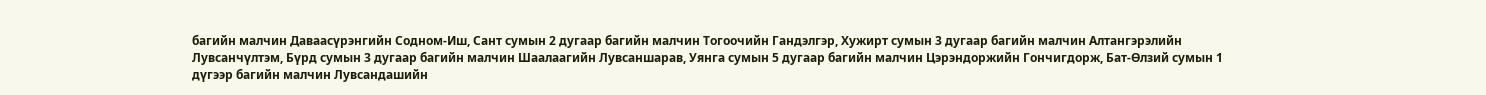багийн малчин Даваасүрэнгийн Содном-Иш, Сант сумын 2 дугаар багийн малчин Тогоочийн Гандэлгэр, Хужирт сумын 3 дугаар багийн малчин Алтангэрэлийн Лувсанчүлтэм, Бүрд сумын 3 дугаар багийн малчин Шаалаагийн Лувсаншарав, Уянга сумын 5 дугаар багийн малчин Цэрэндоржийн Гончигдорж, Бат-Өлзий сумын 1 дүгээр багийн малчин Лувсандашийн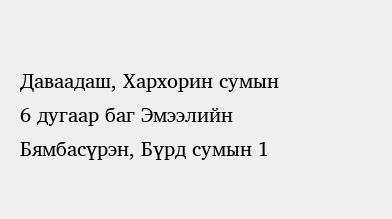Даваадаш, Хархорин сумын 6 дугаар баг Эмээлийн Бямбасүрэн, Бүрд сумын 1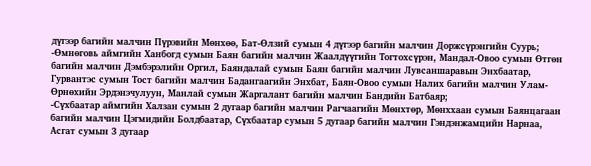дүгээр багийн малчин Пүрэвийн Мөнхөө, Бат-Өлзий сумын 4 дүгээр багийн малчин Доржсүрэнгийн Суурь;
-Өмнөговь аймгийн Ханбогд сумын Баян багийн малчин Жаалдүүгийн Тогтохсүрэн, Мандал-Овоо сумын Өтгөн багийн малчин Дэмбэрэлийн Оргил, Баяндалай сумын Баян багийн малчин Лувсаншаравын Энхбаатар, Гурвантэс сумын Тост багийн малчин Бадангаагийн Энхбат, Баян-Овоо сумын Налих багийн малчин Улам-Өрнөхийн Эрдэнэчулуун, Манлай сумын Жаргалант багийн малчин Бандийн Батбаяр;
-Сүхбаатар аймгийн Халзан сумын 2 дугаар багийн малчин Рагчаагийн Мөнхтөр, Мөнххаан сумын Баянцагаан багийн малчин Цэгмидийн Болдбаатар, Сүхбаатар сумын 5 дугаар багийн малчин Гэндэнжамцийн Нарнаа, Асгат сумын 3 дугаар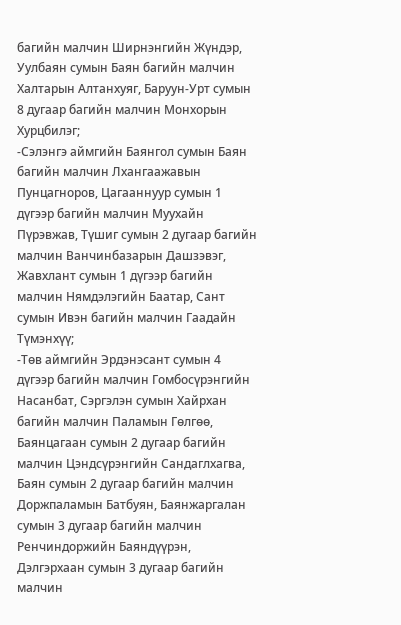багийн малчин Ширнэнгийн Жүндэр, Уулбаян сумын Баян багийн малчин Халтарын Алтанхуяг, Баруун-Урт сумын 8 дугаар багийн малчин Монхорын Хурцбилэг;
-Сэлэнгэ аймгийн Баянгол сумын Баян багийн малчин Лхангаажавын Пунцагноров, Цагааннуур сумын 1 дүгээр багийн малчин Муухайн Пүрэвжав, Түшиг сумын 2 дугаар багийн малчин Ванчинбазарын Дашзэвэг, Жавхлант сумын 1 дүгээр багийн малчин Нямдэлэгийн Баатар, Сант сумын Ивэн багийн малчин Гаадайн Түмэнхүү;
-Төв аймгийн Эрдэнэсант сумын 4 дүгээр багийн малчин Гомбосүрэнгийн Насанбат, Сэргэлэн сумын Хайрхан багийн малчин Паламын Гөлгөө, Баянцагаан сумын 2 дугаар багийн малчин Цэндсүрэнгийн Сандаглхагва, Баян сумын 2 дугаар багийн малчин Доржпаламын Батбуян, Баянжаргалан сумын 3 дугаар багийн малчин Ренчиндоржийн Баяндүүрэн, Дэлгэрхаан сумын 3 дугаар багийн малчин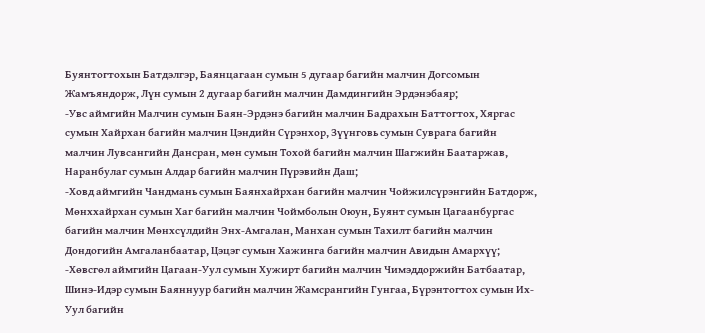Буянтогтохын Батдэлгэр, Баянцагаан сумын 5 дугаар багийн малчин Догсомын Жамъяндорж, Лүн сумын 2 дугаар багийн малчин Дамдингийн Эрдэнэбаяр;
-Увс аймгийн Малчин сумын Баян-Эрдэнэ багийн малчин Бадрахын Баттогтох, Хяргас сумын Хайрхан багийн малчин Цэндийн Сүрэнхор, Зүүнговь сумын Суврага багийн малчин Лувсангийн Дансран, мөн сумын Тохой багийн малчин Шагжийн Баатаржав, Наранбулаг сумын Алдар багийн малчин Пүрэвийн Даш;
-Ховд аймгийн Чандмань сумын Баянхайрхан багийн малчин Чойжилсүрэнгийн Батдорж, Мөнххайрхан сумын Хаг багийн малчин Чоймболын Оюун, Буянт сумын Цагаанбургас багийн малчин Мөнхсүлдийн Энх-Амгалан, Манхан сумын Тахилт багийн малчин Дондогийн Амгаланбаатар, Цэцэг сумын Хажинга багийн малчин Авидын Амархүү;
-Хөвсгөл аймгийн Цагаан-Уул сумын Хужирт багийн малчин Чимэддоржийн Батбаатар, Шинэ-Идэр сумын Баяннуур багийн малчин Жамсрангийн Гунгаа, Бүрэнтогтох сумын Их-Уул багийн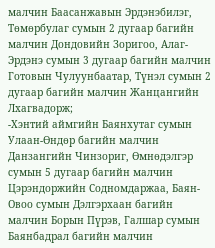малчин Баасанжавын Эрдэнэбилэг, Төмөрбулаг сумын 2 дугаар багийн малчин Дондовийн Зоригоо, Алаг-Эрдэнэ сумын 3 дугаар багийн малчин Готовын Чулуунбаатар, Түнэл сумын 2 дугаар багийн малчин Жанцангийн Лхагвадорж;
-Хэнтий аймгийн Баянхутаг сумын Улаан-Өндөр багийн малчин Данзангийн Чинзориг, Өмнөдэлгэр сумын 5 дугаар багийн малчин Цэрэндоржийн Содномдаржаа, Баян-Овоо сумын Дэлгэрхаан багийн малчин Борын Пүрэв, Галшар сумын Баянбадрал багийн малчин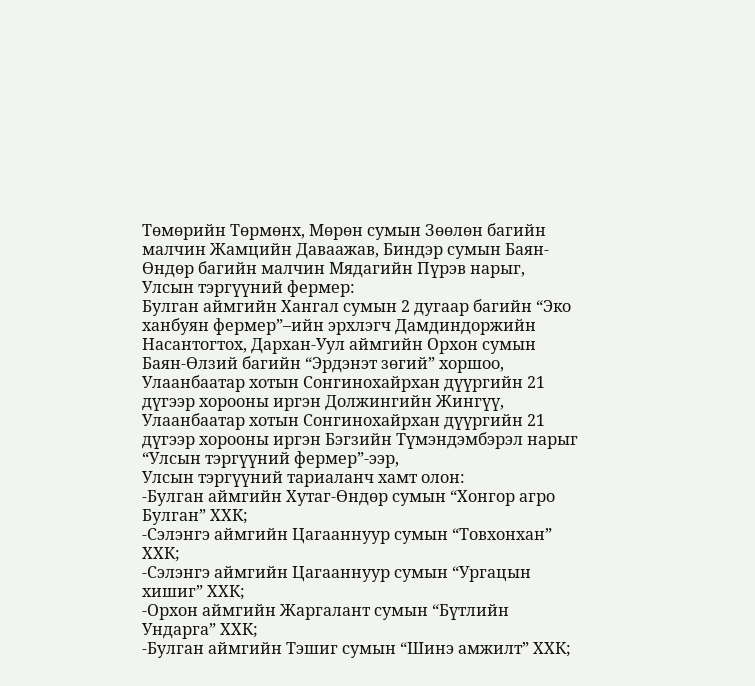Төмөрийн Төрмөнх, Мөрөн сумын Зөөлөн багийн малчин Жамцийн Даваажав, Биндэр сумын Баян-Өндөр багийн малчин Мядагийн Пүрэв нарыг,
Улсын тэргүүний фермер:
Булган аймгийн Хангал сумын 2 дугаар багийн “Эко ханбуян фермер”–ийн эрхлэгч Дамдиндоржийн Насантогтох, Дархан-Уул аймгийн Орхон сумын Баян-Өлзий багийн “Эрдэнэт зөгий” хоршоо, Улаанбаатар хотын Сонгинохайрхан дүүргийн 21 дүгээр хорооны иргэн Должингийн Жингүү, Улаанбаатар хотын Сонгинохайрхан дүүргийн 21 дүгээр хорооны иргэн Бэгзийн Түмэндэмбэрэл нарыг “Улсын тэргүүний фермер”-ээр,
Улсын тэргүүний тариаланч хамт олон:
-Булган аймгийн Хутаг-Өндөр сумын “Хонгор агро Булган” ХХК;
-Сэлэнгэ аймгийн Цагааннуур сумын “Товхонхан” ХХК;
-Сэлэнгэ аймгийн Цагааннуур сумын “Ургацын хишиг” ХХК;
-Орхон аймгийн Жаргалант сумын “Бүтлийн Ундарга” ХХК;
-Булган аймгийн Тэшиг сумын “Шинэ амжилт” ХХК;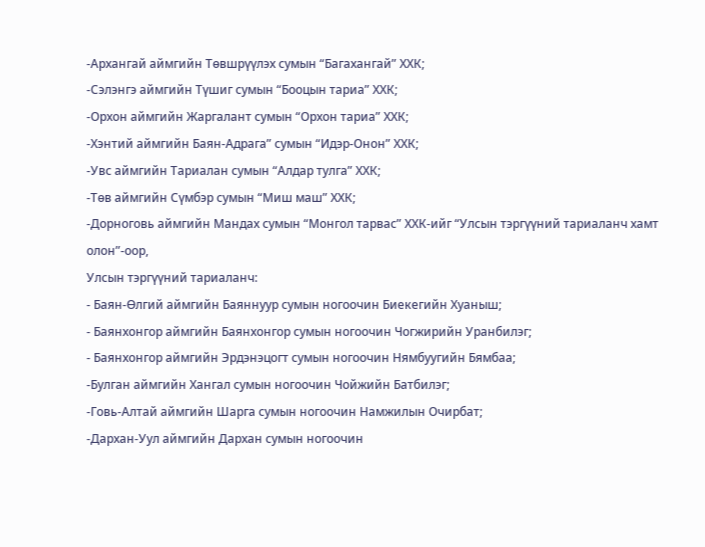-Архангай аймгийн Төвшрүүлэх сумын “Багахангай” ХХК;
-Сэлэнгэ аймгийн Түшиг сумын “Бооцын тариа” ХХК;
-Орхон аймгийн Жаргалант сумын “Орхон тариа” ХХК;
-Хэнтий аймгийн Баян-Адрага” сумын “Идэр-Онон” ХХК;
-Увс аймгийн Тариалан сумын “Алдар тулга” ХХК;
-Төв аймгийн Сүмбэр сумын “Миш маш” ХХК;
-Дорноговь аймгийн Мандах сумын “Монгол тарвас” ХХК-ийг “Улсын тэргүүний тариаланч хамт олон”-оор,
Улсын тэргүүний тариаланч:
- Баян-Өлгий аймгийн Баяннуур сумын ногоочин Биекегийн Хуаныш;
- Баянхонгор аймгийн Баянхонгор сумын ногоочин Чогжирийн Уранбилэг;
- Баянхонгор аймгийн Эрдэнэцогт сумын ногоочин Нямбуугийн Бямбаа;
-Булган аймгийн Хангал сумын ногоочин Чойжийн Батбилэг;
-Говь-Алтай аймгийн Шарга сумын ногоочин Намжилын Очирбат;
-Дархан-Уул аймгийн Дархан сумын ногоочин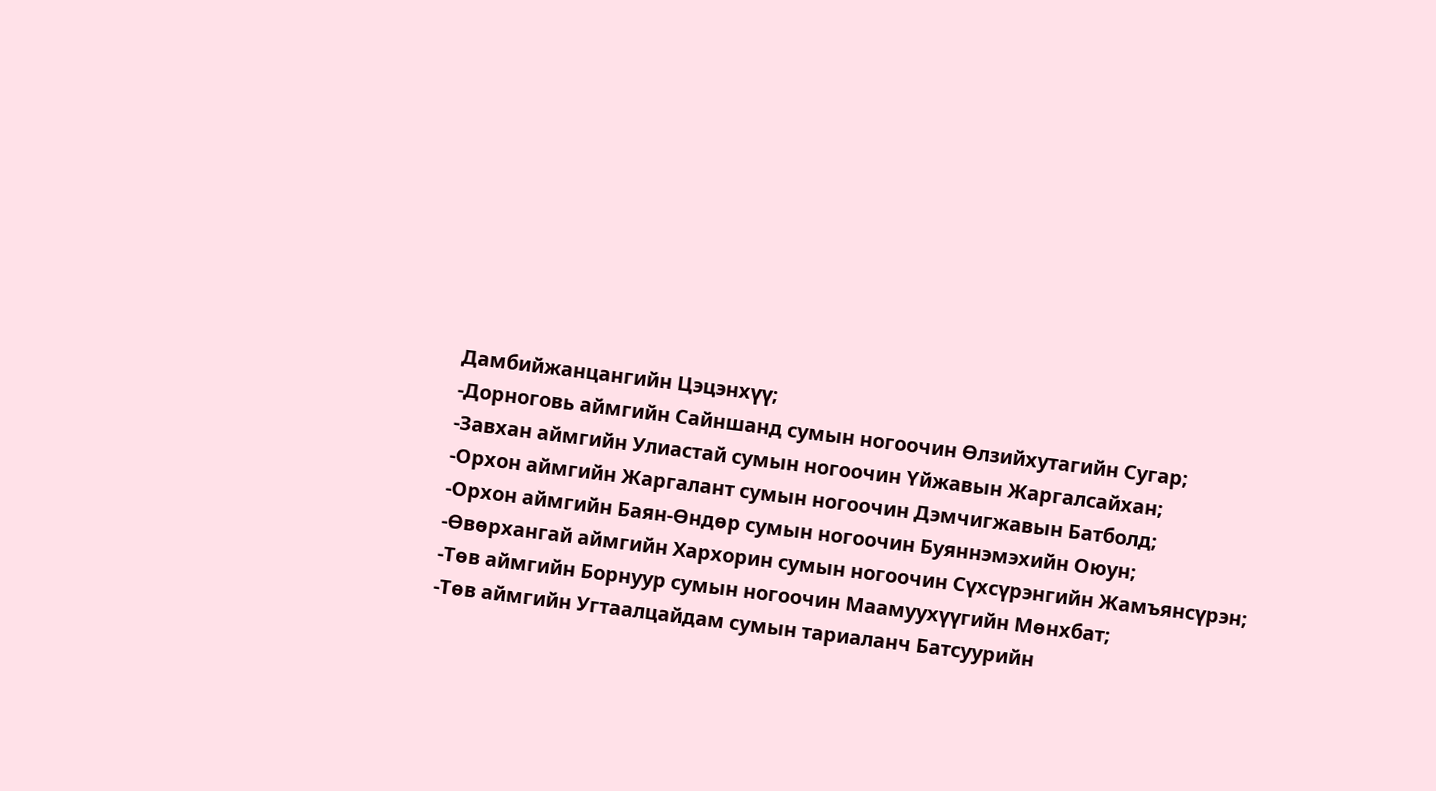Дамбийжанцангийн Цэцэнхүү;
-Дорноговь аймгийн Сайншанд сумын ногоочин Өлзийхутагийн Сугар;
-Завхан аймгийн Улиастай сумын ногоочин Үйжавын Жаргалсайхан;
-Орхон аймгийн Жаргалант сумын ногоочин Дэмчигжавын Батболд;
-Орхон аймгийн Баян-Өндөр сумын ногоочин Буяннэмэхийн Оюун;
-Өвөрхангай аймгийн Хархорин сумын ногоочин Сүхсүрэнгийн Жамъянсүрэн;
-Төв аймгийн Борнуур сумын ногоочин Маамуухүүгийн Мөнхбат;
-Төв аймгийн Угтаалцайдам сумын тариаланч Батсуурийн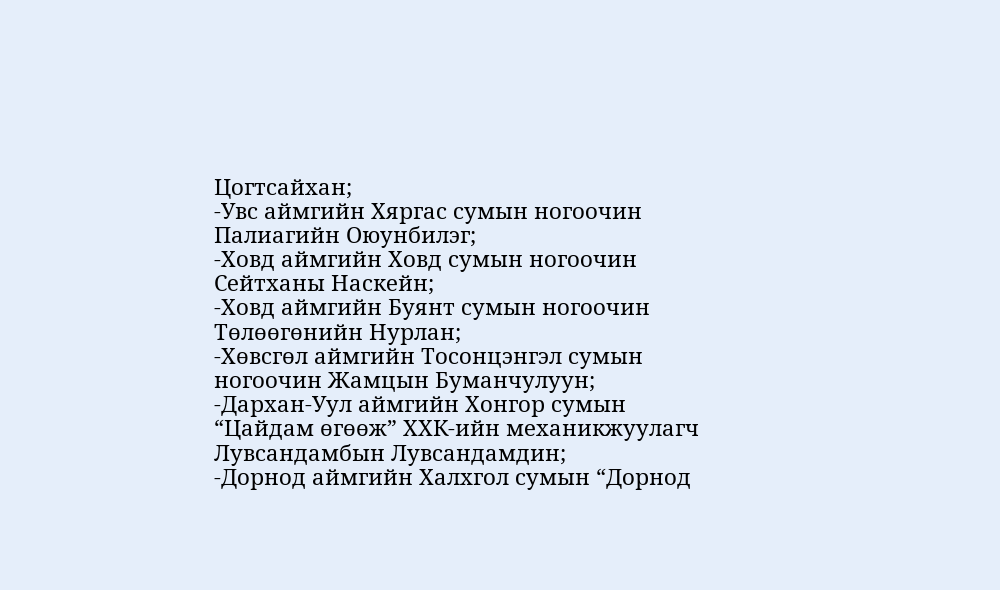Цогтсайхан;
-Увс аймгийн Хяргас сумын ногоочин Палиагийн Оюунбилэг;
-Ховд аймгийн Ховд сумын ногоочин Сейтханы Наскейн;
-Ховд аймгийн Буянт сумын ногоочин Төлөөгөнийн Нурлан;
-Хөвсгөл аймгийн Тосонцэнгэл сумын ногоочин Жамцын Буманчулуун;
-Дархан-Уул аймгийн Хонгор сумын “Цайдам өгөөж” ХХК-ийн механикжуулагч Лувсандамбын Лувсандамдин;
-Дорнод аймгийн Халхгол сумын “Дорнод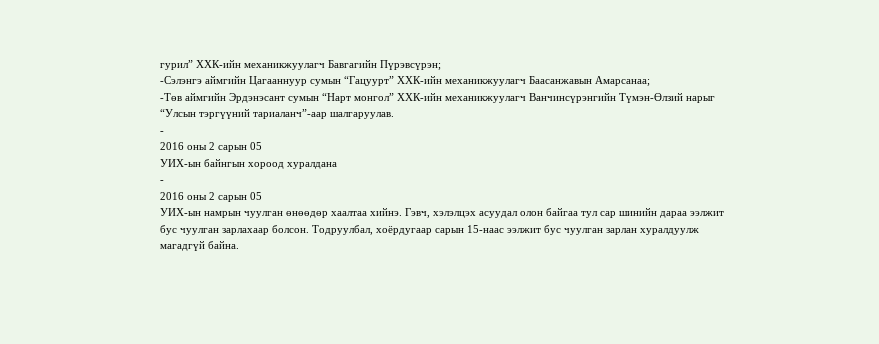гурил” ХХК-ийн механикжуулагч Бавгагийн Пүрэвсүрэн;
-Сэлэнгэ аймгийн Цагааннуур сумын “Гацуурт” ХХК-ийн механикжуулагч Баасанжавын Амарсанаа;
-Төв аймгийн Эрдэнэсант сумын “Нарт монгол” ХХК-ийн механикжуулагч Ванчинсүрэнгийн Түмэн-Өлзий нарыг “Улсын тэргүүний тариаланч”-аар шалгаруулав.
-
2016 оны 2 сарын 05
УИХ-ын байнгын хороод хуралдана
-
2016 оны 2 сарын 05
УИХ-ын намрын чуулган өнөөдөр хаалтаа хийнэ. Гэвч, хэлэлцэх асуудал олон байгаа тул сар шинийн дараа ээлжит бус чуулган зарлахаар болсон. Тодруулбал, хоёрдугаар сарын 15-наас ээлжит бус чуулган зарлан хуралдуулж магадгүй байна.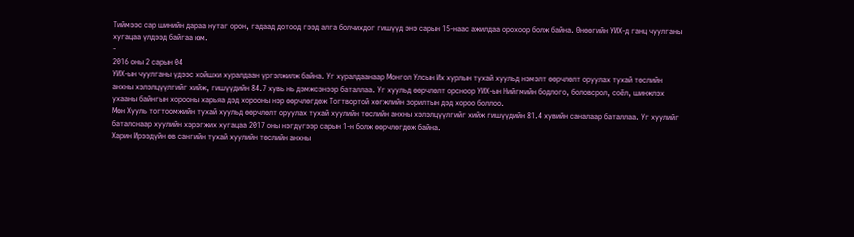Тиймээс сар шинийн дараа нутаг орон, гадаад дотоод гээд алга болчихдог гишүүд энэ сарын 15-наас ажилдаа орохоор болж байна. Өнөөгийн УИХ-д ганц чуулганы хугацаа үлдээд байгаа юм.
-
2016 оны 2 сарын 04
УИХ-ын чуулганы үдээс хойшхи хуралдаан үргэлжилж байна. Уг хуралдаанаар Монгол Улсын Их хурлын тухай хуульд нэмэлт өөрчлөлт оруулах тухай төслийн анхны хэлэлцүүлгийг хийж, гишүүдийн 84.7 хувь нь дэмжсэнээр баталлаа. Уг хуульд өөрчлөлт орсноор УИХ-ын Нийгмийн бодлого, боловсрол, соёл, шинжлэх ухааны байнгын хорооны харьяа дэд хорооны нэр өөрчлөгдөж Тогтвортой хөгжлийн зорилтын дэд хороо боллоо.
Мөн Хууль тогтоомжийн тухай хуульд өөрчлөлт оруулах тухай хуулийн төслийн анхны хэлэлцүүлгийг хийж гишүүдийн 81.4 хувийн саналаар баталлаа. Уг хуулийг баталснаар хуулийн хэрэгжих хугацаа 2017 оны нэгдүгээр сарын 1-н болж өөрчлөгдөж байна.
Харин Ирээдүйн өв сангийн тухай хуулийн төслийн анхны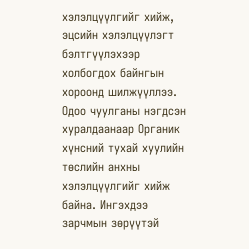хэлэлцүүлгийг хийж, эцсийн хэлэлцүүлэгт бэлтгүүлэхээр холбогдох байнгын хороонд шилжүүллээ.
Одоо чуулганы нэгдсэн хуралдаанаар Органик хүнсний тухай хуулийн төслийн анхны хэлэлцүүлгийг хийж байна. Ингэхдээ зарчмын зөрүүтэй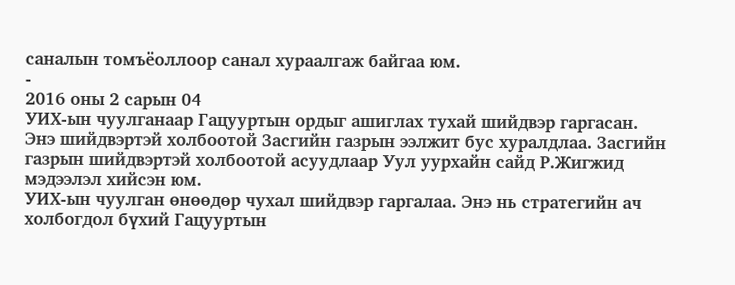саналын томъёоллоор санал хураалгаж байгаа юм.
-
2016 оны 2 сарын 04
УИХ-ын чуулганаар Гацууртын ордыг ашиглах тухай шийдвэр гаргасан. Энэ шийдвэртэй холбоотой Засгийн газрын ээлжит бус хуралдлаа. Засгийн газрын шийдвэртэй холбоотой асуудлаар Уул уурхайн сайд Р.Жигжид мэдээлэл хийсэн юм.
УИХ-ын чуулган өнөөдөр чухал шийдвэр гаргалаа. Энэ нь стратегийн ач холбогдол бүхий Гацууртын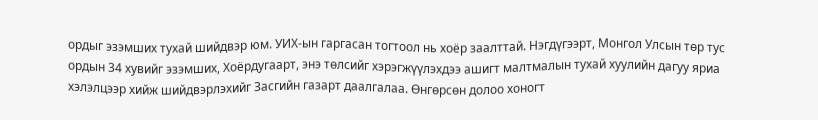ордыг эзэмших тухай шийдвэр юм. УИХ-ын гаргасан тогтоол нь хоёр заалттай. Нэгдүгээрт, Монгол Улсын төр тус ордын 34 хувийг эзэмших, Хоёрдугаарт, энэ төлсийг хэрэгжүүлэхдээ ашигт малтмалын тухай хуулийн дагуу яриа хэлэлцээр хийж шийдвэрлэхийг Засгийн газарт даалгалаа. Өнгөрсөн долоо хоногт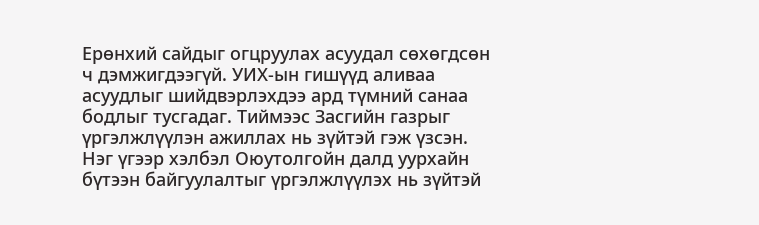Ерөнхий сайдыг огцруулах асуудал сөхөгдсөн ч дэмжигдээгүй. УИХ-ын гишүүд аливаа асуудлыг шийдвэрлэхдээ ард түмний санаа бодлыг тусгадаг. Тиймээс Засгийн газрыг үргэлжлүүлэн ажиллах нь зүйтэй гэж үзсэн. Нэг үгээр хэлбэл Оюутолгойн далд уурхайн бүтээн байгуулалтыг үргэлжлүүлэх нь зүйтэй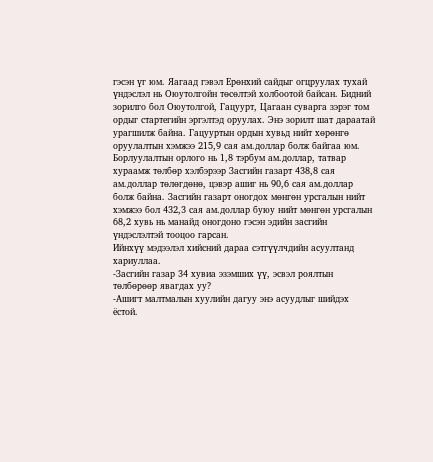гэсэн үг юм. Яагаад гэвэл Ерөнхий сайдыг огцруулах тухай үндэслэл нь Оюутолгойн төсөлтэй холбоотой байсан. Бидний зорилго бол Оюутолгой, Гацуурт, Цагаан суварга зэрэг том ордыг стартегийн эргэлтэд оруулах. Энэ зорилт шат дараатай урагшилж байна. Гацууртын ордын хувьд нийт хөрөнгө оруулалтын хэмжээ 215,9 сая ам.доллар болж байгаа юм. Борлуулалтын орлого нь 1,8 тэрбум ам.доллар, татвар хураамж төлбөр хэлбэрээр Засгийн газарт 438,8 сая ам.доллар төлөгдөнө, цэвэр ашиг нь 90,6 сая ам.доллар болж байна. Засгийн газарт оногдох мөнгөн урсгалын нийт хэмжээ бол 432,3 сая ам.доллар буюу нийт мөнгөн урсгалын 68,2 хувь нь манайд оногдоно гэсэн эдийн засгийн үндэслэлтэй тооцоо гарсан.
Ийнхүү мэдээлэл хийсний дараа сэтгүүлчдийн асуултанд хариуллаа.
-Засгийн газар 34 хувиа эзэмших үү, эсвэл роялтын төлбөрөөр явагдах уу?
-Ашигт малтмалын хуулийн дагуу энэ асуудлыг шийдэх ёстой.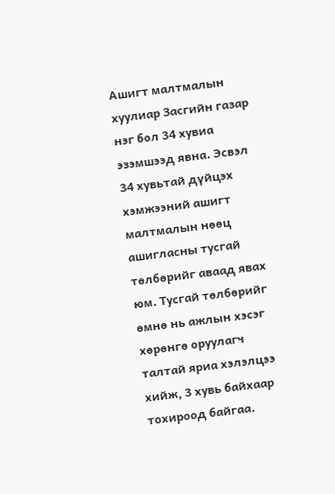Ашигт малтмалын хуулиар Засгийн газар нэг бол 34 хувиа эзэмшээд явна. Эсвэл 34 хувьтай дүйцэх хэмжээний ашигт малтмалын нөөц ашигласны тусгай төлбөрийг аваад явах юм. Тусгай төлбөрийг өмнө нь ажлын хэсэг хөрөнгө оруулагч талтай яриа хэлэлцээ хийж, 3 хувь байхаар тохироод байгаа.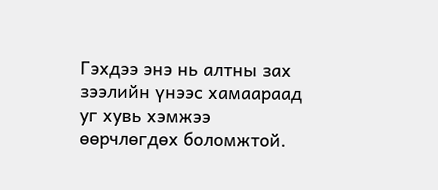Гэхдээ энэ нь алтны зах зээлийн үнээс хамаараад уг хувь хэмжээ өөрчлөгдөх боломжтой.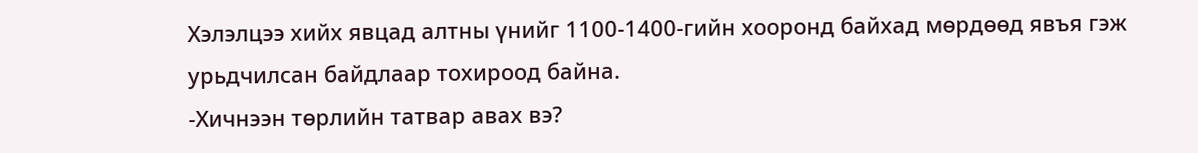Хэлэлцээ хийх явцад алтны үнийг 1100-1400-гийн хооронд байхад мөрдөөд явъя гэж урьдчилсан байдлаар тохироод байна.
-Хичнээн төрлийн татвар авах вэ?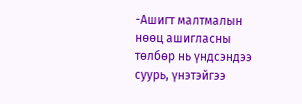-Ашигт малтмалын нөөц ашигласны төлбөр нь үндсэндээ суурь, үнэтэйгээ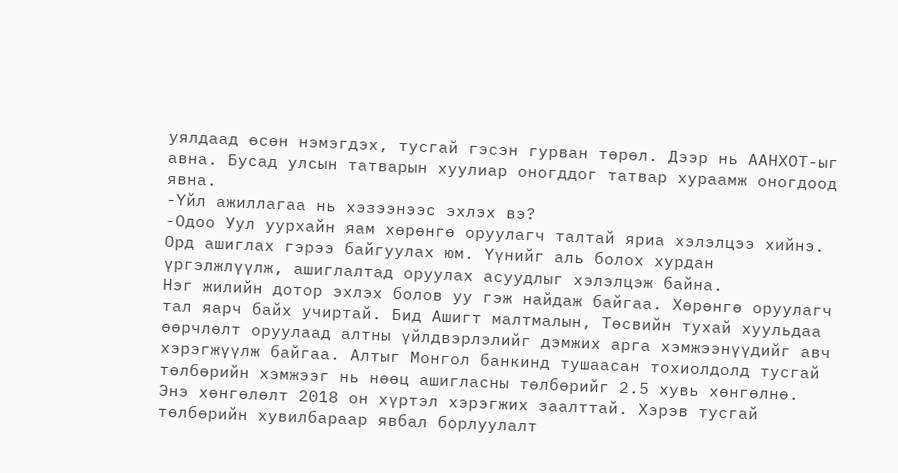уялдаад өсөн нэмэгдэх, тусгай гэсэн гурван төрөл. Дээр нь ААНХОТ-ыг авна. Бусад улсын татварын хуулиар оногддог татвар хураамж оногдоод явна.
-Үйл ажиллагаа нь хэзээнээс эхлэх вэ?
-Одоо Уул уурхайн яам хөрөнгө оруулагч талтай яриа хэлэлцээ хийнэ. Орд ашиглах гэрээ байгуулах юм. Үүнийг аль болох хурдан үргэлжлүүлж, ашиглалтад оруулах асуудлыг хэлэлцэж байна.
Нэг жилийн дотор эхлэх болов уу гэж найдаж байгаа. Хөрөнгө оруулагч тал яарч байх учиртай. Бид Ашигт малтмалын, Төсвийн тухай хуульдаа өөрчлөлт оруулаад алтны үйлдвэрлэлийг дэмжих арга хэмжээнүүдийг авч хэрэгжүүлж байгаа. Алтыг Монгол банкинд тушаасан тохиолдолд тусгай төлбөрийн хэмжээг нь нөөц ашигласны төлбөрийг 2.5 хувь хөнгөлнө. Энэ хөнгөлөлт 2018 он хүртэл хэрэгжих заалттай. Хэрэв тусгай төлбөрийн хувилбараар явбал борлуулалт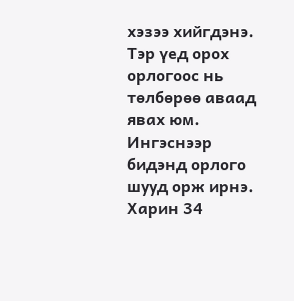хэзээ хийгдэнэ. Тэр үед орох орлогоос нь төлбөрөө аваад явах юм. Ингэснээр бидэнд орлого шууд орж ирнэ. Харин 34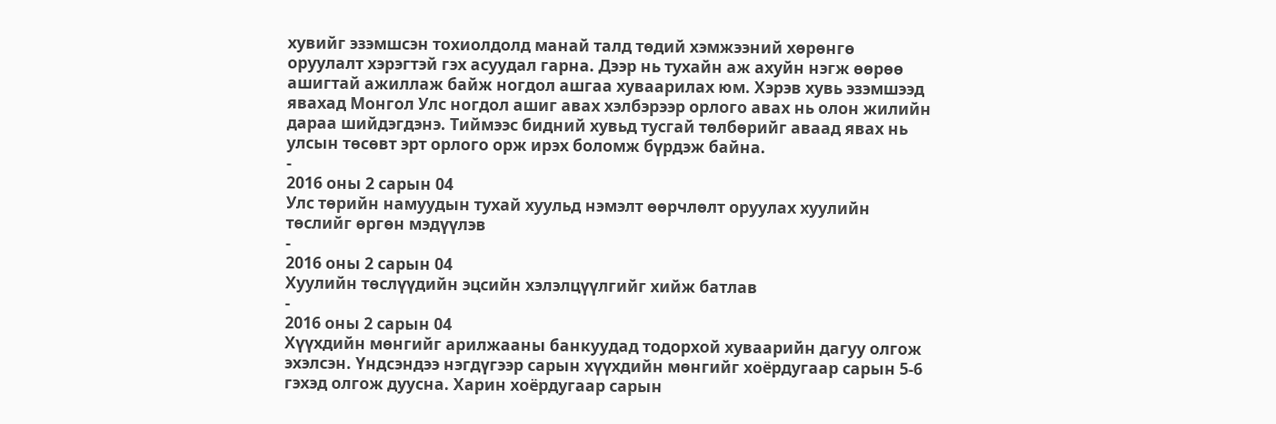хувийг эзэмшсэн тохиолдолд манай талд төдий хэмжээний хөрөнгө оруулалт хэрэгтэй гэх асуудал гарна. Дээр нь тухайн аж ахуйн нэгж өөрөө ашигтай ажиллаж байж ногдол ашгаа хуваарилах юм. Хэрэв хувь эзэмшээд явахад Монгол Улс ногдол ашиг авах хэлбэрээр орлого авах нь олон жилийн дараа шийдэгдэнэ. Тиймээс бидний хувьд тусгай төлбөрийг аваад явах нь улсын төсөвт эрт орлого орж ирэх боломж бүрдэж байна.
-
2016 оны 2 сарын 04
Улс төрийн намуудын тухай хуульд нэмэлт өөрчлөлт оруулах хуулийн төслийг өргөн мэдүүлэв
-
2016 оны 2 сарын 04
Хуулийн төслүүдийн эцсийн хэлэлцүүлгийг хийж батлав
-
2016 оны 2 сарын 04
Хүүхдийн мөнгийг арилжааны банкуудад тодорхой хуваарийн дагуу олгож эхэлсэн. Үндсэндээ нэгдүгээр сарын хүүхдийн мөнгийг хоёрдугаар сарын 5-6 гэхэд олгож дуусна. Харин хоёрдугаар сарын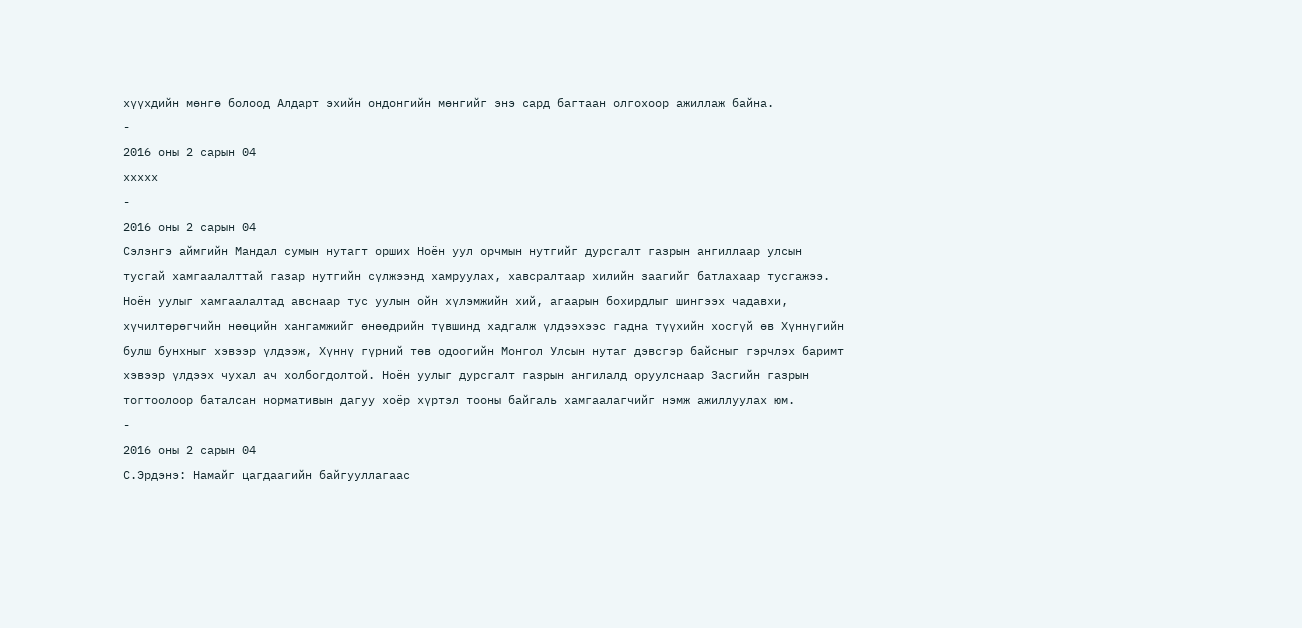хүүхдийн мөнгө болоод Алдарт эхийн ондонгийн мөнгийг энэ сард багтаан олгохоор ажиллаж байна.
-
2016 оны 2 сарын 04
ххххх
-
2016 оны 2 сарын 04
Сэлэнгэ аймгийн Мандал сумын нутагт орших Ноён уул орчмын нутгийг дурсгалт газрын ангиллаар улсын тусгай хамгаалалттай газар нутгийн сүлжээнд хамруулах, хавсралтаар хилийн заагийг батлахаар тусгажээ.
Ноён уулыг хамгаалалтад авснаар тус уулын ойн хүлэмжийн хий, агаарын бохирдлыг шингээх чадавхи, хүчилтөрөгчийн нөөцийн хангамжийг өнөөдрийн түвшинд хадгалж үлдээхээс гадна түүхийн хосгүй өв Хүннүгийн булш бунхныг хэвээр үлдээж, Хүннү гүрний төв одоогийн Монгол Улсын нутаг дэвсгэр байсныг гэрчлэх баримт хэвээр үлдээх чухал ач холбогдолтой. Ноён уулыг дурсгалт газрын ангилалд оруулснаар Засгийн газрын тогтоолоор баталсан нормативын дагуу хоёр хүртэл тооны байгаль хамгаалагчийг нэмж ажиллуулах юм.
-
2016 оны 2 сарын 04
С.Эрдэнэ: Намайг цагдаагийн байгууллагаас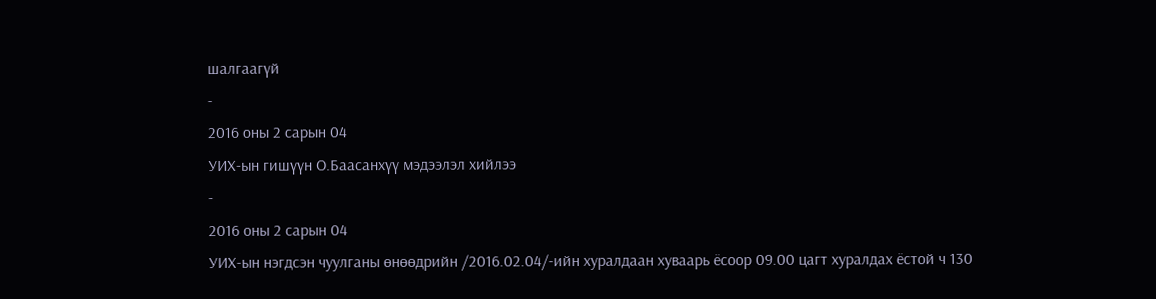шалгаагүй
-
2016 оны 2 сарын 04
УИХ-ын гишүүн О.Баасанхүү мэдээлэл хийлээ
-
2016 оны 2 сарын 04
УИХ-ын нэгдсэн чуулганы өнөөдрийн /2016.02.04/-ийн хуралдаан хуваарь ёсоор 09.00 цагт хуралдах ёстой ч 130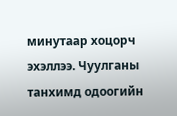минутаар хоцорч эхэллээ. Чуулганы танхимд одоогийн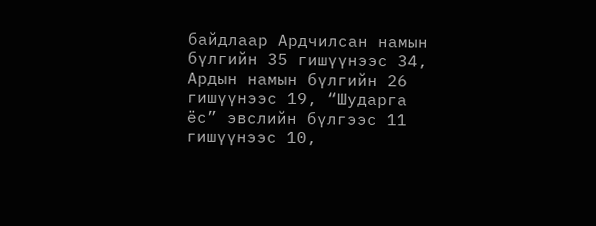байдлаар Ардчилсан намын бүлгийн 35 гишүүнээс 34, Ардын намын бүлгийн 26 гишүүнээс 19, “Шударга ёс” эвслийн бүлгээс 11 гишүүнээс 10,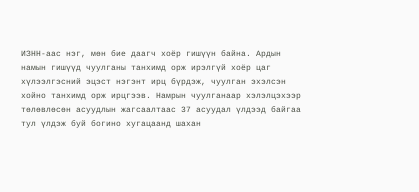ИЗНН-аас нэг, мөн бие даагч хоёр гишүүн байна. Ардын намын гишүүд чуулганы танхимд орж ирэлгүй хоёр цаг хүлээлгэсний эцэст нэгэнт ирц бүрдэж, чуулган эхэлсэн хойно танхимд орж ирцгээв. Намрын чуулганаар хэлэлцэхээр төлөвлөсөн асуудлын жагсаалтаас 37 асуудал үлдээд байгаа тул үлдэж буй богино хугацаанд шахан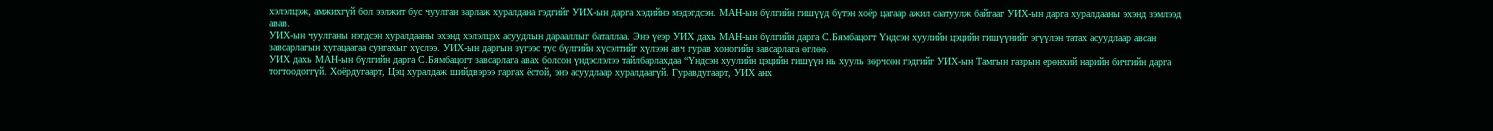хэлэлцэж, амжихгүй бол ээлжит бус чуулган зарлаж хуралдана гэдгийг УИХ-ын дарга хэдийнэ мэдэгдсэн. МАН-ын бүлгийн гишүүд бүтэн хоёр цагаар ажил саатуулж байгааг УИХ-ын дарга хуралдааны эхэнд зэмлээд авав.
УИХ-ын чуулганы нэгдсэн хуралдааны эхэнд хэлэлцэх асуудлын дарааллыг баталлаа. Энэ үеэр УИХ дахь МАН-ын бүлгийн дарга С.Бямбацогт Үндсэн хуулийн цэцийн гишүүнийг эгүүлэн татах асуудлаар авсан завсарлагын хугацаагаа сунгахыг хүслээ. УИХ-ын даргын зүгээс тус бүлгийн хүсэлтийг хүлээн авч гурав хоногийн завсарлага өглөө.
УИХ дахь МАН-ын бүлгийн дарга С.Бямбацогт завсарлага авах болсон үндэслэлээ тайлбарлахдаа “Үндсэн хуулийн цэцийн гишүүн нь хууль зөрчсөн гэдгийг УИХ-ын Тамгын газрын ерөнхий нарийн бичгийн дарга тогтоодоггүй. Хоёрдугаарт, Цэц хуралдаж шийдвэрээ гаргах ёстой, энэ асуудлаар хуралдаагүй. Гуравдугаарт, УИХ анх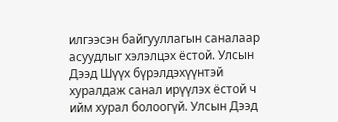илгээсэн байгууллагын саналаар асуудлыг хэлэлцэх ёстой. Улсын Дээд Шүүх бүрэлдэхүүнтэй хуралдаж санал ирүүлэх ёстой ч ийм хурал болоогүй. Улсын Дээд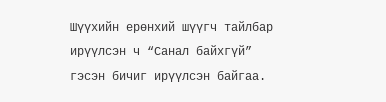Шүүхийн ерөнхий шүүгч тайлбар ирүүлсэн ч “Санал байхгүй” гэсэн бичиг ирүүлсэн байгаа.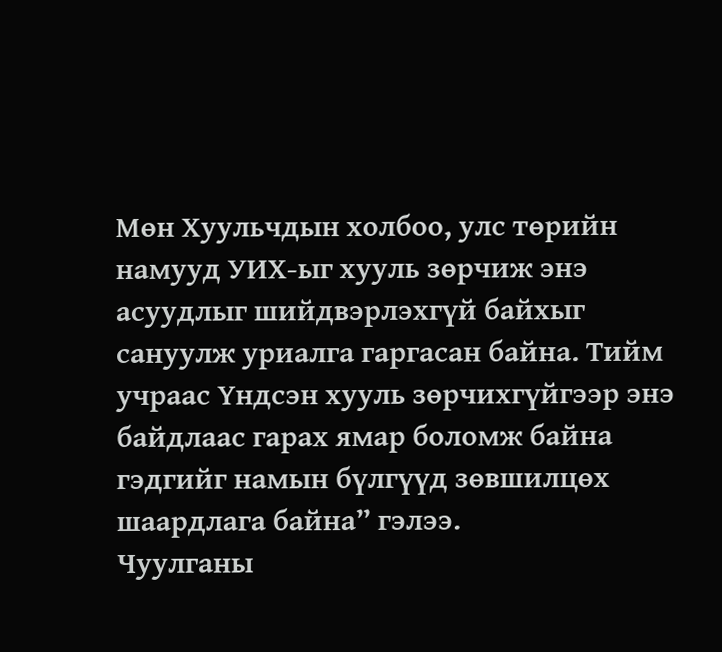Мөн Хуульчдын холбоо, улс төрийн намууд УИХ-ыг хууль зөрчиж энэ асуудлыг шийдвэрлэхгүй байхыг сануулж уриалга гаргасан байна. Тийм учраас Үндсэн хууль зөрчихгүйгээр энэ байдлаас гарах ямар боломж байна гэдгийг намын бүлгүүд зөвшилцөх шаардлага байна” гэлээ.
Чуулганы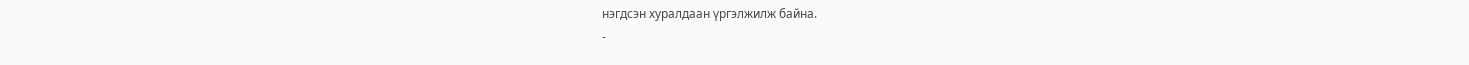нэгдсэн хуралдаан үргэлжилж байна.
-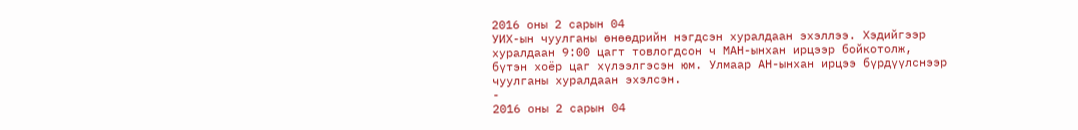2016 оны 2 сарын 04
УИХ-ын чуулганы өнөөдрийн нэгдсэн хуралдаан эхэллээ. Хэдийгээр хуралдаан 9:00 цагт товлогдсон ч МАН-ынхан ирцээр бойкотолж, бүтэн хоёр цаг хүлээлгэсэн юм. Улмаар АН-ынхан ирцээ бүрдүүлснээр чуулганы хуралдаан эхэлсэн.
-
2016 оны 2 сарын 04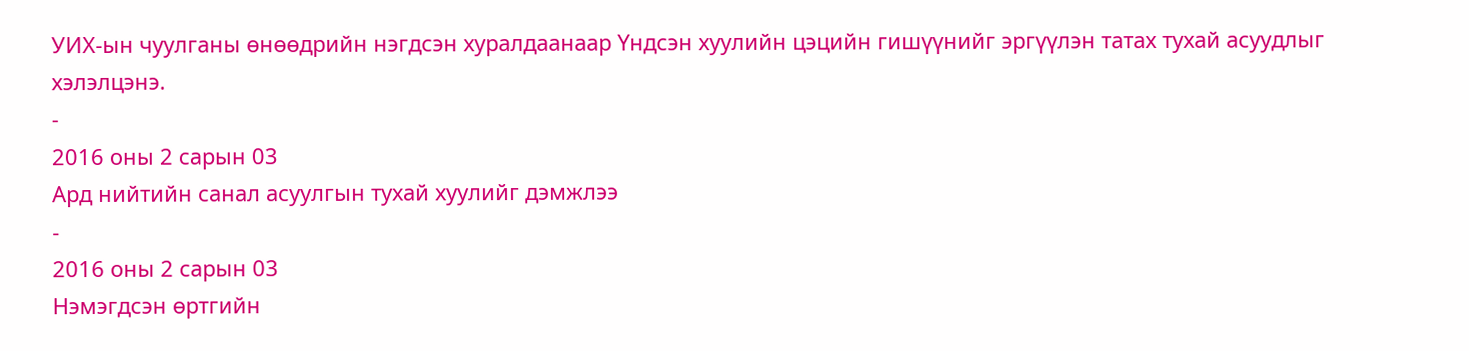УИХ-ын чуулганы өнөөдрийн нэгдсэн хуралдаанаар Үндсэн хуулийн цэцийн гишүүнийг эргүүлэн татах тухай асуудлыг хэлэлцэнэ.
-
2016 оны 2 сарын 03
Ард нийтийн санал асуулгын тухай хуулийг дэмжлээ
-
2016 оны 2 сарын 03
Нэмэгдсэн өртгийн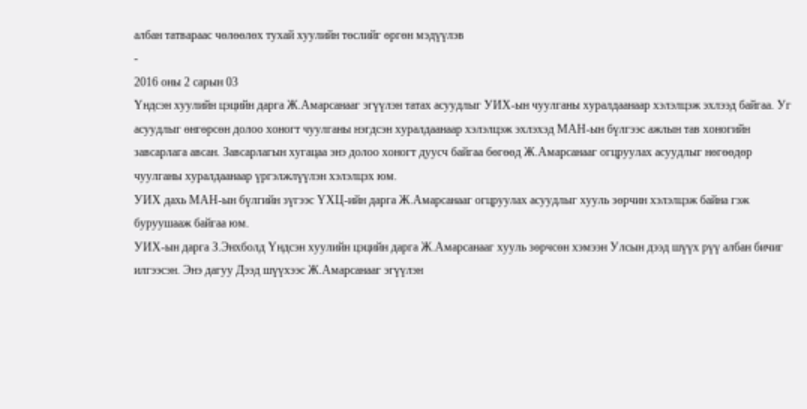албан татвараас чөлөөлөх тухай хуулийн төслийг өргөн мэдүүлэв
-
2016 оны 2 сарын 03
Үндсэн хуулийн цэцийн дарга Ж.Амарсанааг эгүүлэн татах асуудлыг УИХ-ын чуулганы хуралдаанаар хэлэлцэж эхлээд байгаа. Уг асуудлыг өнгөрсөн долоо хоногт чуулганы нэгдсэн хуралдаанаар хэлэлцэж эхлэхэд МАН-ын бүлгээс ажлын тав хоногийн завсарлага авсан. Завсарлагын хугацаа энэ долоо хоногт дуусч байгаа бөгөөд Ж.Амарсанааг огцруулах асуудлыг нөгөөдөр чуулганы хуралдаанаар үргэлжлүүлэн хэлэлцэх юм.
УИХ дахь МАН-ын бүлгийн зүгээс ҮХЦ-ийн дарга Ж.Амарсанааг огцруулах асуудлыг хууль зөрчин хэлэлцэж байна гэж буруушааж байгаа юм.
УИХ-ын дарга З.Энхболд Үндсэн хуулийн цэцийн дарга Ж.Амарсанааг хууль зөрчсөн хэмээн Улсын дээд шүүх рүү албан бичиг илгээсэн. Энэ дагуу Дээд шүүхээс Ж.Амарсанааг эгүүлэн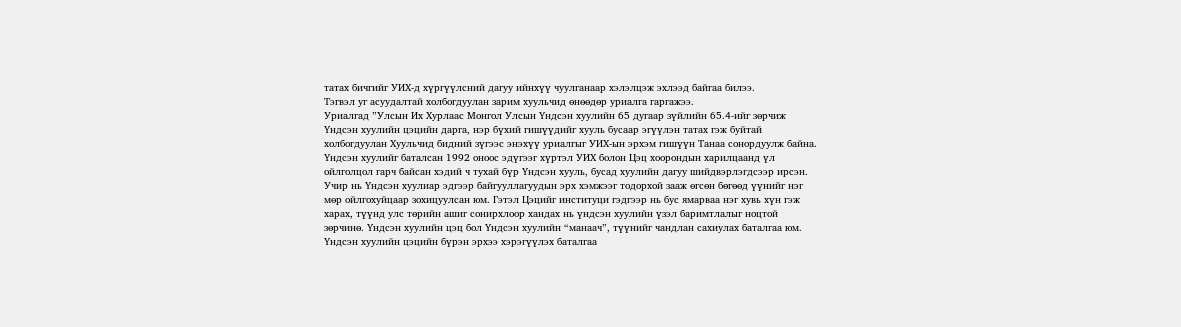татах бичгийг УИХ-д хүргүүлсний дагуу ийнхүү чуулганаар хэлэлцэж эхлээд байгаа билээ.
Тэгвэл уг асуудалтай холбогдуулан зарим хуульчид өнөөдөр уриалга гаргажээ.
Уриалгад ”Улсын Их Хурлаас Монгол Улсын Үндсэн хуулийн 65 дугаар зүйлийн 65.4-ийг зөрчиж Үндсэн хуулийн цэцийн дарга, нэр бүхий гишүүдийг хууль бусаар эгүүлэн татах гэж буйтай холбогдуулан Хуульчид бидний зүгээс энэхүү уриалгыг УИХ-ын эрхэм гишүүн Танаа сонордуулж байна. Үндсэн хуулийг баталсан 1992 оноос эдүгээг хүртэл УИХ болон Цэц хоорондын харилцаанд үл ойлголцол гарч байсан хэдий ч тухай бүр Үндсэн хууль, бусад хуулийн дагуу шийдвэрлэгдсээр ирсэн. Учир нь Үндсэн хуулиар эдгээр байгууллагуудын эрх хэмжээг тодорхой зааж өгсөн бөгөөд үүнийг нэг мөр ойлгохуйцаар зохицуулсан юм. Гэтэл Цэцийг институци гэдгээр нь бус ямарваа нэг хувь хүн гэж харах, түүнд улс төрийн ашиг сонирхлоор хандах нь үндсэн хуулийн үзэл баримтлалыг ноцтой зөрчинө. Үндсэн хуулийн цэц бол Үндсэн хуулийн “манаач”, түүнийг чандлан сахиулах баталгаа юм. Үндсэн хуулийн цэцийн бүрэн эрхээ хэрэгүүлэх баталгаа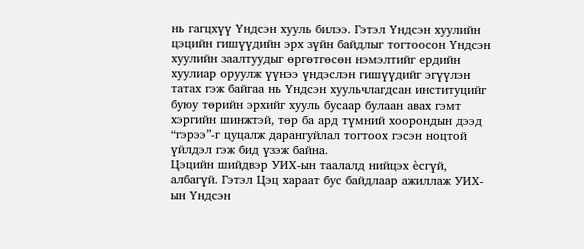нь гагцхүү Үндсэн хууль билээ. Гэтэл Үндсэн хуулийн цэцийн гишүүдийн эрх зүйн байдлыг тогтоосон Үндсэн хуулийн заалтуудыг өргөтгөсөн нэмэлтийг ердийн хуулиар оруулж үүнээ үндэслэн гишүүдийг эгүүлэн татах гэж байгаа нь Үндсэн хуульчлагдсан институцийг буюу төрийн эрхийг хууль бусаар булаан авах гэмт хэргийн шинжтэй, төр ба ард түмний хоорондын дээд “гэрээ”-г цуцалж дарангуйлал тогтоох гэсэн ноцтой үйлдэл гэж бид үзэж байна.
Цэцийн шийдвэр УИХ-ын таалалд нийцэх ѐсгүй, албагүй. Гэтэл Цэц хараат бус байдлаар ажиллаж УИХ-ын Үндсэн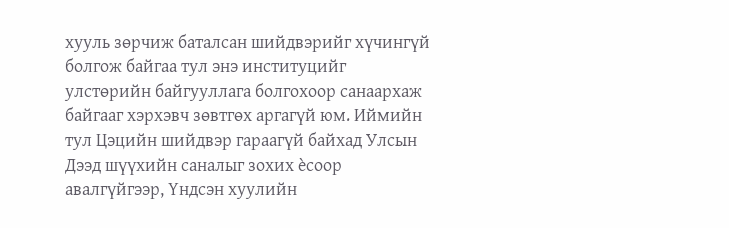хууль зөрчиж баталсан шийдвэрийг хүчингүй болгож байгаа тул энэ институцийг улстөрийн байгууллага болгохоор санаархаж байгааг хэрхэвч зөвтгөх аргагүй юм. Иймийн тул Цэцийн шийдвэр гараагүй байхад Улсын Дээд шүүхийн саналыг зохих ѐсоор авалгүйгээр, Үндсэн хуулийн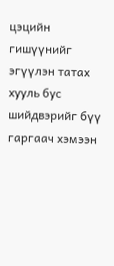цэцийн гишүүнийг эгүүлэн татах хууль бус шийдвэрийг бүү гаргаач хэмээн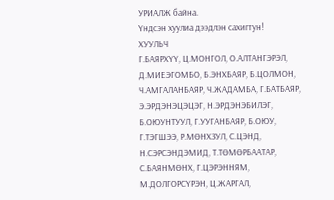УРИАЛЖ байна.
Үндсэн хуулиа дээдлэн сахигтун!
ХУУЛЬЧ
Г.БАЯРХҮҮ, Ц.МОНГОЛ, О.АЛТАНГЭРЭЛ, Д.МИЕЭГОМБО, Б.ЭНХБАЯР, Б.ЦОЛМОН, Ч.АМГАЛАНБАЯР, Ч.ЖАДАМБА, Г.БАТБАЯР, Э.ЭРДЭНЭЦЭЦЭГ, Н.ЭРДЭНЭБИЛЭГ, Б.ОЮУНТУУЛ, Г.УУГАНБАЯР, Б.ОЮУ, Г.ТЭГШЭЭ, Р.МӨНХЗУЛ, С.ЦЭНД, Н.СЭРСЭНДЭМИД, Т.ТӨМӨРБААТАР, С.БАЯНМӨНХ, Г.ЦЭРЭННЯМ, М.ДОЛГОРСҮРЭН, Ц.ЖАРГАЛ,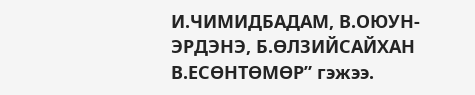И.ЧИМИДБАДАМ, В.ОЮУН-ЭРДЭНЭ, Б.ӨЛЗИЙСАЙХАН В.ЕСӨНТӨМӨР” гэжээ.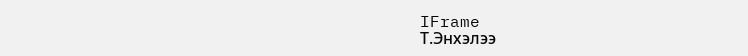IFrame
Т.Энхэлээ